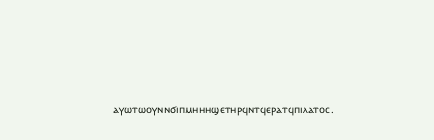ⲁⲩⲱⲧⲱⲟⲩⲛⲛϭⲓⲡⲙⲏⲏⲏϣⲉⲧⲏⲣϥⲛⲧϥⲉⲣⲁⲧϥⲡⲓⲗⲁⲧⲟⲥ.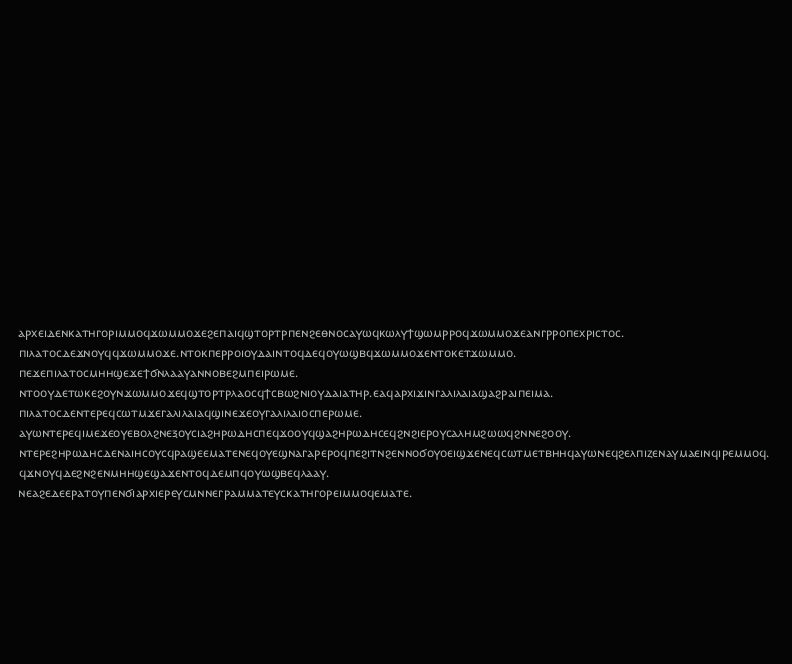ⲁⲣⲭⲉⲓⲇⲉⲛⲕⲁⲧⲏⲅⲟⲣⲓⲙⲙⲟϥϫⲱⲙⲙⲟϫⲉϩⲉⲡⲁⲓϥϣⲧⲟⲣⲧⲣⲡⲉⲛϩⲉⲑⲛⲟⲥⲁⲩⲱϥⲕⲱⲗⲩϯϣⲱⲙⲣⲣⲟϥϫⲱⲙⲙⲟϫⲉⲁⲛⲅⲣⲣⲟⲡⲉⲭⲣⲓⲥⲧⲟⲥ.
ⲡⲓⲗⲁⲧⲟⲥⲇⲉϫⲛⲟⲩϥϥϫⲱⲙⲙⲟϫⲉ.ⲛⲧⲟⲕⲡⲉⲣⲣⲟⲓⲟⲩⲇⲁⲓⲛⲧⲟϥⲇⲉϥⲟⲩⲱϣⲃϥϫⲱⲙⲙⲟϫⲉⲛⲧⲟⲕⲉⲧϫⲱⲙⲙⲟ.
ⲡⲉϫⲉⲡⲓⲗⲁⲧⲟⲥⲙⲏⲏϣⲉϫⲉϯϭⲛⲗⲁⲁⲩⲁⲛⲛⲟⲃⲉϩⲙⲡⲉⲓⲣⲱⲙⲉ.
ⲛⲧⲟⲟⲩⲇⲉⲧⲱⲕⲉϩⲟⲩⲛϫⲱⲙⲙⲟϫⲉϥϣⲧⲟⲣⲧⲣⲗⲁⲟⲥϥϯⲥⲃⲱϩⲛⲓⲟⲩⲇⲁⲓⲁⲧⲏⲣ.ⲉⲁϥⲁⲣⲭⲓϫⲓⲛⲅⲁⲗⲓⲗⲁⲓⲁϣⲁϩⲣⲁⲓⲡⲉⲓⲙⲁ.
ⲡⲓⲗⲁⲧⲟⲥⲇⲉⲛⲧⲉⲣⲉϥⲥⲱⲧⲙϫⲉⲅⲁⲗⲓⲗⲁⲓⲁϥϣⲓⲛⲉϫⲉⲟⲩⲅⲁⲗⲓⲗⲁⲓⲟⲥⲡⲉⲣⲱⲙⲉ.
ⲁⲩⲱⲛⲧⲉⲣⲉϥⲓⲙⲉϫⲉⲟⲩⲉⲃⲟⲗϩⲛⲉⲝⲟⲩⲥⲓⲁϩⲏⲣⲱⲇⲏⲥⲡⲉϥϫⲟⲟⲩϥϣⲁϩⲏⲣⲱⲇⲏⲥⲉϥϩⲛϩⲓⲉⲣⲟⲩⲥⲁⲗⲏⲙϩⲱⲱϥϩⲛⲛⲉϩⲟⲟⲩ.
ⲛⲧⲉⲣⲉϩⲏⲣⲱⲇⲏⲥⲇⲉⲛⲁⲓⲏⲥⲟⲩⲥϥⲣⲁϣⲉⲉⲙⲁⲧⲉⲛⲉϥⲟⲩⲉϣⲛⲁⲅⲁⲣⲉⲣⲟϥⲡⲉϩⲓⲧⲛϩⲉⲛⲛⲟϭⲟⲩⲟⲉⲓϣϫⲉⲛⲉϥⲥⲱⲧⲙⲉⲧⲃⲏⲏϥⲁⲩⲱⲛⲉϥϩⲉⲗⲡⲓⲍⲉⲛⲁⲩⲙⲁⲉⲓⲛϥⲓⲣⲉⲙⲙⲟϥ.
ϥϫⲛⲟⲩϥⲇⲉϩⲛϩⲉⲛⲙⲏⲏϣⲉϣⲁϫⲉⲛⲧⲟϥⲇⲉⲙⲡϥⲟⲩⲱϣⲃⲉϥⲗⲁⲁⲩ.
ⲛⲉⲁϩⲉⲇⲉⲉⲣⲁⲧⲟⲩⲡⲉⲛϭⲓⲁⲣⲭⲓⲉⲣⲉⲩⲥⲙⲛⲛⲉⲅⲣⲁⲙⲙⲁⲧⲉⲩⲥⲕⲁⲧⲏⲅⲟⲣⲉⲓⲙⲙⲟϥⲉⲙⲁⲧⲉ.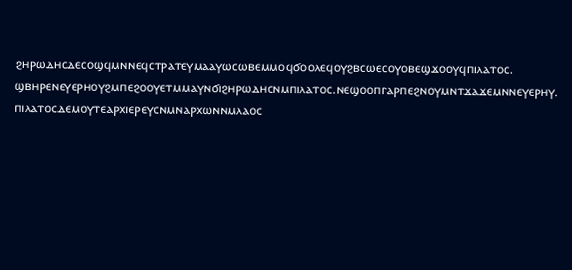ϩⲏⲣⲱⲇⲏⲥⲇⲉⲥⲟϣϥⲙⲛⲛⲉϥⲥⲧⲣⲁⲧⲉⲩⲙⲁⲁⲩⲱⲥⲱⲃⲉⲙⲙⲟϥϭⲟⲟⲗⲉϥⲟⲩϩⲃⲥⲱⲉⲥⲟⲩⲟⲃⲉϣϫⲟⲟⲩϥⲡⲓⲗⲁⲧⲟⲥ.
ϣⲃⲏⲣⲉⲛⲉⲩⲉⲣⲏⲟⲩϩⲙⲡⲉϩⲟⲟⲩⲉⲧⲙⲙⲁⲩⲛϭⲓϩⲏⲣⲱⲇⲏⲥⲛⲙⲡⲓⲗⲁⲧⲟⲥ.ⲛⲉϣⲟⲟⲡⲅⲁⲣⲡⲉϩⲛⲟⲩⲙⲛⲧϫⲁϫⲉⲙⲛⲛⲉⲩⲉⲣⲏⲩ.
ⲡⲓⲗⲁⲧⲟⲥⲇⲉⲙⲟⲩⲧⲉⲁⲣⲭⲓⲉⲣⲉⲩⲥⲛⲙⲛⲁⲣⲭⲱⲛⲛⲙⲗⲁⲟⲥ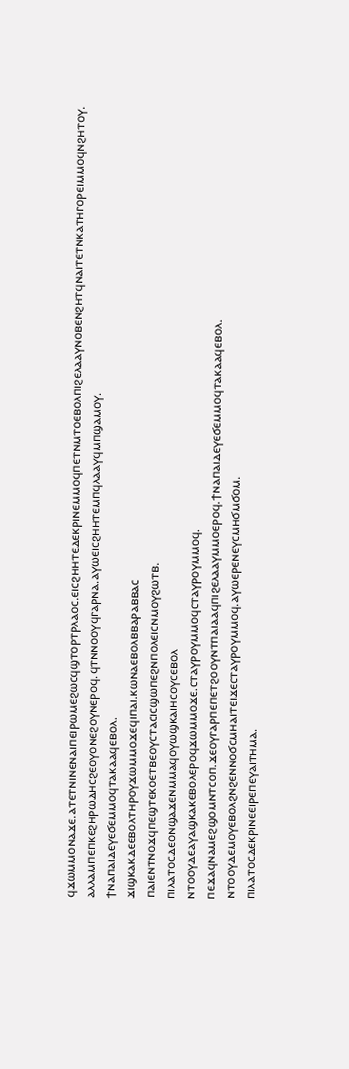ϥϫⲱⲙⲙⲟⲛⲁϫⲉ.ⲁⲧⲉⲧⲛⲓⲛⲉⲛⲁⲓⲡⲉⲓⲣⲱⲙⲉϩⲱⲥϥϣⲧⲟⲣⲧⲣⲗⲁⲟⲥ.ⲉⲓⲥϩⲏⲏⲧⲉⲇⲉⲕⲣⲓⲛⲉⲙⲙⲟϥⲡⲉⲧⲛⲙⲧⲟⲉⲃⲟⲗⲡⲓϩⲉⲗⲁⲁⲩⲛⲟⲃⲉⲛϩⲏⲧϥⲛⲁⲓⲧⲉⲧⲛⲕⲁⲧⲏⲅⲟⲣⲉⲓⲙⲙⲟϥⲛϩⲏⲧⲟⲩ.
ⲁⲗⲗⲁⲙⲡⲉⲡⲕⲉϩⲏⲣⲱⲇⲏⲥϩⲉⲟⲩⲟⲛⲉϩⲟⲩⲛⲉⲣⲟϥ.ϥⲧⲛⲛⲟⲟⲩϥⲅⲁⲣⲛⲁ.ⲁⲩⲱⲉⲓⲥϩⲏⲏⲧⲉⲙⲡϥⲗⲁⲁⲩϥⲙⲡϣⲁⲙⲟⲩ.
ϯⲛⲁⲡⲁⲓⲇⲉⲩⲉϭⲉⲙⲙⲟϥⲧⲁⲕⲁⲁϥⲉⲃⲟⲗ.
ϫⲓϣⲕⲁⲕⲇⲉⲉⲃⲟⲗⲧⲏⲣⲟⲩϫⲱⲙⲙⲟϫⲉϥⲓⲡⲁⲓ.ⲕⲱⲛⲁⲉⲃⲟⲗⲃⲃⲁⲣⲁⲃⲃⲁⲥ
ⲡⲁⲓⲉⲛⲧⲛⲟϫϥⲡⲉϣⲧⲉⲕⲟⲉⲧⲃⲉⲟⲩⲥⲧⲁⲥⲓⲥϣⲱⲡⲉϩⲛⲡⲟⲗⲉⲓⲥⲛⲙⲟⲩϩⲱⲧⲃ.
ⲡⲓⲗⲁⲧⲟⲥⲇⲉⲟⲛϣⲁϫⲉⲛⲙⲙⲁϥⲟⲩⲱϣⲕⲁⲓⲏⲥⲟⲩⲥⲉⲃⲟⲗ
ⲛⲧⲟⲟⲩⲇⲉⲁⲩⲁϣⲕⲁⲕⲉⲃⲟⲗⲉⲣⲟϥϫⲱⲙⲙⲟϫⲉ.ⲥⲧⲁⲩⲣⲟⲩⲙⲙⲟϥⲥⲧⲁⲩⲣⲟⲩⲙⲙⲟϥ.
ⲡⲉϫⲁϥⲛⲁⲙⲉϩϣⲟⲙⲛⲧⲥⲟⲡ.ϫⲉⲟⲩⲅⲁⲣⲡⲉⲡⲉⲧϩⲟⲟⲩⲛⲧⲡⲁⲓⲁⲁϥⲡⲓϩⲉⲗⲁⲁⲩⲙⲙⲟⲉⲣⲟϥ.ϯⲛⲁⲡⲁⲓⲇⲉⲩⲉϭⲉⲙⲙⲟϥⲧⲁⲕⲁⲁϥⲉⲃⲟⲗ.
ⲛⲧⲟⲟⲩⲇⲉⲙⲟⲩⲉⲃⲟⲗϩⲛϩⲉⲛⲛⲟϭⲥⲙⲏⲁⲓⲧⲉⲓϫⲉⲥⲧⲁⲩⲣⲟⲩⲙⲙⲟϥ.ⲁⲩⲱⲉⲣⲉⲛⲉⲩⲥⲙⲏϭⲙϭⲟⲙ.
ⲡⲓⲗⲁⲧⲟⲥⲇⲉⲕⲣⲓⲛⲉⲉⲓⲣⲉⲡⲉⲩⲁⲓⲧⲏⲙⲁ.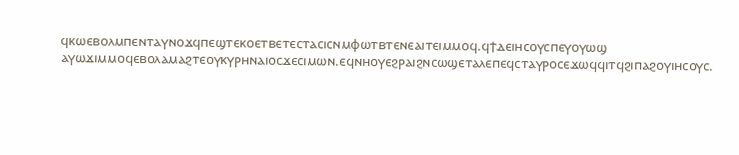ϥⲕⲱⲉⲃⲟⲗⲙⲡⲉⲛⲧⲁⲩⲛⲟϫϥⲡⲉϣⲧⲉⲕⲟⲉⲧⲃⲉⲧⲉⲥⲧⲁⲥⲓⲥⲛⲙⲫⲱⲧⲃⲧⲉⲛⲉⲁⲓⲧⲉⲓⲙⲙⲟϥ.ϥϯⲇⲉⲓⲏⲥⲟⲩⲥⲡⲉⲩⲟⲩⲱϣ
ⲁⲩⲱϫⲓⲙⲙⲟϥⲉⲃⲟⲗⲁⲙⲁϩⲧⲉⲟⲩⲕⲩⲣⲏⲛⲁⲓⲟⲥϫⲉⲥⲓⲙⲱⲛ.ⲉϥⲛⲏⲟⲩⲉϩⲣⲁⲓϩⲛⲥⲱϣⲉⲧⲁⲗⲉⲡⲉϥⲥⲧⲁⲩⲣⲟⲥⲉϫⲱϥϥⲓⲧϥϩⲓⲡⲁϩⲟⲩⲓⲏⲥⲟⲩⲥ.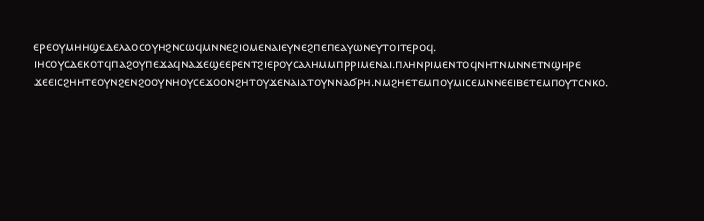ⲉⲣⲉⲟⲩⲙⲏⲏϣⲉⲇⲉⲗⲁⲟⲥⲟⲩⲏϩⲛⲥⲱϥⲙⲛⲛⲉϩⲓⲟⲙⲉⲛⲁⲓⲉⲩⲛⲉϩⲡⲉⲡⲉⲁⲩⲱⲛⲉⲩⲧⲟⲓⲧⲉⲣⲟϥ.
ⲓⲏⲥⲟⲩⲥⲇⲉⲕⲟⲧϥⲡⲁϩⲟⲩⲡⲉϫⲁϥⲛⲁϫⲉϣⲉⲉⲣⲉⲛⲧϩⲓⲉⲣⲟⲩⲥⲁⲗⲏⲙⲙⲡⲣⲣⲓⲙⲉⲛⲁⲓ.ⲡⲗⲏⲛⲣⲓⲙⲉⲛⲧⲟϥⲛⲏⲧⲛⲙⲛⲛⲉⲧⲛϣⲏⲣⲉ
ϫⲉⲉⲓⲥϩⲏⲏⲧⲉⲟⲩⲛϩⲉⲛϩⲟⲟⲩⲛⲏⲟⲩⲥⲉϫⲟⲟⲛϩⲏⲧⲟⲩϫⲉⲛⲁⲓⲁⲧⲟⲩⲛⲛⲁϭⲣⲏ.ⲛⲙϩⲏⲉⲧⲉⲙⲡⲟⲩⲙⲓⲥⲉⲙⲛⲛⲉⲉⲓⲃⲉⲧⲉⲙⲡⲟⲩⲧⲥⲛⲕⲟ.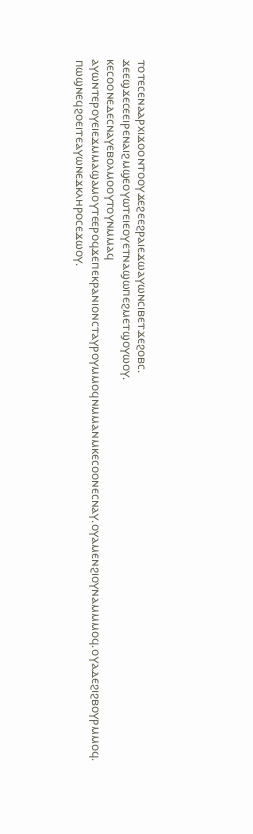ⲧⲟⲧⲉⲥⲉⲛⲁⲁⲣⲭⲓϫⲟⲟⲛⲧⲟⲟⲩϫⲉϩⲉⲉϩⲣⲁⲓⲉϫⲱⲁⲩⲱⲛⲥⲓⲃⲉⲧϫⲉϩⲟⲃⲥ.
ϫⲉⲉϣϫⲉⲥⲉⲉⲓⲣⲉⲛⲁⲓϩⲙϣⲉⲟⲩⲱⲧⲉⲓⲉⲟⲩⲉⲧⲛⲁϣⲱⲡⲉϩⲙⲉⲧϣⲟⲩⲱⲟⲩ.
ⲕⲉⲥⲟⲟⲛⲉⲇⲉⲥⲛⲁⲩⲉⲃⲟⲗⲙⲟⲟⲩⲧⲟⲩⲛⲙⲙⲁϥ
ⲁⲩⲱⲛⲧⲉⲣⲟⲩⲉⲓⲉϫⲙⲙⲁϣⲁⲙⲟⲩⲧⲉⲉⲣⲟϥϫⲉⲡⲉⲕⲣⲁⲛⲓⲟⲛⲥⲧⲁⲩⲣⲟⲩⲙⲙⲟϥⲛⲙⲙⲁⲛⲙⲕⲉⲥⲟⲟⲛⲉⲥⲛⲁⲩ.ⲟⲩⲁⲙⲉⲛϩⲓⲟⲩⲛⲁⲙⲙⲙⲟϥ.ⲟⲩⲁⲇⲉϩⲓϩⲃⲟⲩⲣⲙⲙⲟϥ.
ⲡⲱϣⲛⲉϥϩⲟⲉⲓⲧⲉⲁⲩⲱⲛⲉϫⲕⲗⲏⲣⲟⲥⲉϫⲱⲟⲩ.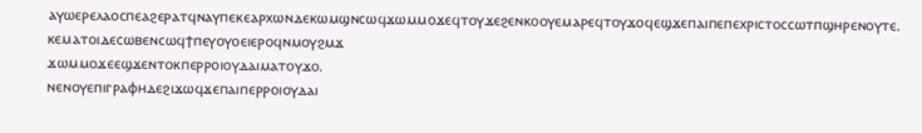ⲁⲩⲱⲉⲣⲉⲗⲁⲟⲥⲡⲉⲁϩⲉⲣⲁⲧϥⲛⲁⲩⲡⲉⲕⲉⲁⲣⲭⲱⲛⲇⲉⲕⲱⲙϣⲛⲥⲱϥϫⲱⲙⲙⲟϫⲉϥⲧⲟⲩϫⲉϩⲉⲛⲕⲟⲟⲩⲉⲙⲁⲣⲉϥⲧⲟⲩϫⲟϥⲉϣϫⲉⲡⲁⲓⲡⲉⲡⲉⲭⲣⲓⲥⲧⲟⲥⲥⲱⲧⲡϣⲏⲣⲉⲛⲟⲩⲧⲉ.
ⲕⲉⲙⲁⲧⲟⲓⲇⲉⲥⲱⲃⲉⲛⲥⲱϥϯⲡⲉⲩⲟⲩⲟⲉⲓⲉⲣⲟϥⲛⲙⲟⲩϩⲙϫ
ϫⲱⲙⲙⲟϫⲉⲉϣϫⲉⲛⲧⲟⲕⲡⲉⲣⲣⲟⲓⲟⲩⲇⲁⲓⲙⲁⲧⲟⲩϫⲟ.
ⲛⲉⲛⲟⲩⲉⲡⲓⲅⲣⲁⲫⲏⲇⲉϩⲓϫⲱϥϫⲉⲡⲁⲓⲡⲉⲣⲣⲟⲓⲟⲩⲇⲁⲓ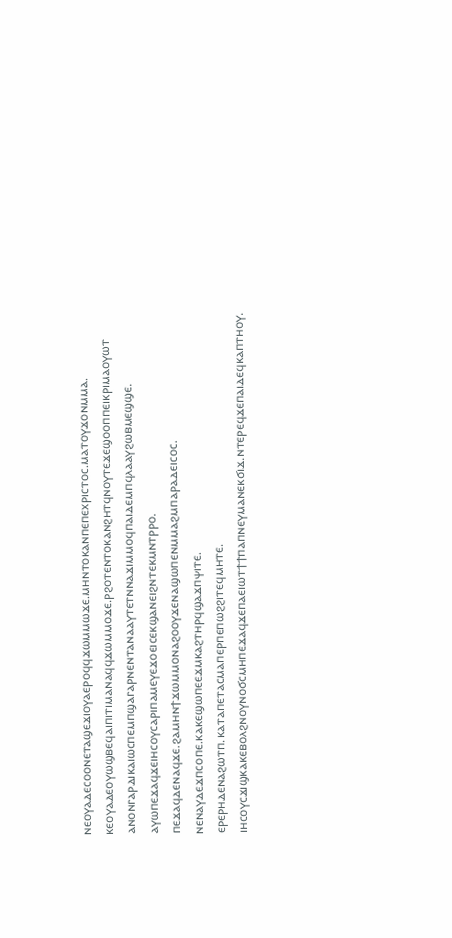ⲛⲉⲟⲩⲁⲇⲉⲥⲟⲟⲛⲉⲧⲁϣⲉϫⲓⲟⲩⲁⲉⲣⲟϥϥϫⲱⲙⲙⲱϫⲉ.ⲙⲏⲛⲧⲟⲕⲁⲛⲡⲉⲡⲉⲭⲣⲓⲥⲧⲟⲥ.ⲙⲁⲧⲟⲩϫⲟⲛⲙⲙⲁ.
ⲕⲉⲟⲩⲁⲇⲉⲟⲩⲱϣⲃⲉϥⲁⲓⲡⲓⲧⲓⲙⲁⲛⲁϥϥϫⲱⲙⲙⲟϫⲉ.ⲣϩⲟⲧⲉⲛⲧⲟⲕⲁⲛϩⲏⲧϥⲛⲟⲩⲧⲉϫⲉϣⲟⲟⲡⲡⲉⲓⲕⲣⲓⲙⲁⲟⲩⲱⲧ
ⲁⲛⲟⲛⲅⲁⲣⲇⲓⲕⲁⲓⲱⲥⲡⲉⲙⲡϣⲁⲅⲁⲣⲛⲉⲛⲧⲁⲛⲁⲁⲩⲧⲉⲧⲛⲛⲁϫⲓⲙⲙⲟϥⲡⲁⲓⲇⲉⲙⲡϥⲗⲁⲁⲩϩⲱⲃⲙⲉϣϣⲉ.
ⲁⲩⲱⲡⲉϫⲁϥϫⲉⲓⲏⲥⲟⲩⲥⲁⲣⲓⲡⲁⲙⲉⲩⲉϫⲟⲉⲓⲥⲉⲕϣⲁⲛⲉⲓϩⲛⲧⲉⲕⲙⲛⲧⲣⲣⲟ.
ⲡⲉϫⲁϥⲇⲉⲛⲁϥϫⲉ.ϩⲁⲙⲏⲛϯϫⲱⲙⲙⲟⲛⲁϩⲟⲟⲩϫⲉⲛⲁϣⲱⲡⲉⲛⲙⲙⲁϩⲙⲡⲁⲣⲁⲇⲉⲓⲥⲟⲥ.
ⲛⲉⲛⲁⲩⲇⲉϫⲡⲥⲟⲡⲉ.ⲕⲁⲕⲉϣⲱⲡⲉⲉϫⲙⲕⲁϩⲧⲏⲣϥϣⲁϫⲡⲯⲓⲧⲉ.
ⲉⲣⲉⲣⲏⲇⲉⲛⲁϩⲱⲧⲡ.ⲕⲁⲧⲁⲡⲉⲧⲁⲥⲙⲁⲡⲉⲣⲡⲉⲡⲱϩϩⲓⲧⲉϥⲙⲏⲧⲉ.
ⲓⲏⲥⲟⲩⲥϫⲓϣⲕⲁⲕⲉⲃⲟⲗϩⲛⲟⲩⲛⲟϭⲥⲙⲏⲡⲉϫⲁϥϫⲉⲡⲁⲉⲓⲱⲧϯϯⲡⲁⲡⲛⲉⲩⲙⲁⲛⲉⲕϭⲓϫ.ⲛⲧⲉⲣⲉϥϫⲉⲡⲁⲓⲇⲉϥⲕⲁⲡⲧⲏⲟⲩ.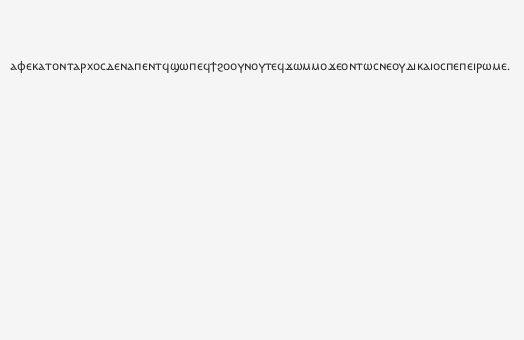ⲁⲫⲉⲕⲁⲧⲟⲛⲧⲁⲣⲭⲟⲥⲇⲉⲛⲁⲡⲉⲛⲧϥϣⲱⲡⲉϥϯϩⲟⲟⲩⲛⲟⲩⲧⲉϥϫⲱⲙⲙⲟϫⲉⲟⲛⲧⲱⲥⲛⲉⲟⲩⲇⲓⲕⲁⲓⲟⲥⲡⲉⲡⲉⲓⲣⲱⲙⲉ.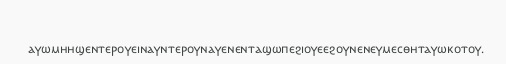ⲁⲩⲱⲙⲏⲏϣⲉⲛⲧⲉⲣⲟⲩⲉⲓⲛⲁⲩⲛⲧⲉⲣⲟⲩⲛⲁⲩⲉⲛⲉⲛⲧⲁϣⲱⲡⲉϩⲓⲟⲩⲉⲉϩⲟⲩⲛⲉⲛⲉⲩⲙⲉⲥⲑⲏⲧⲁⲩⲱⲕⲟⲧⲟⲩ.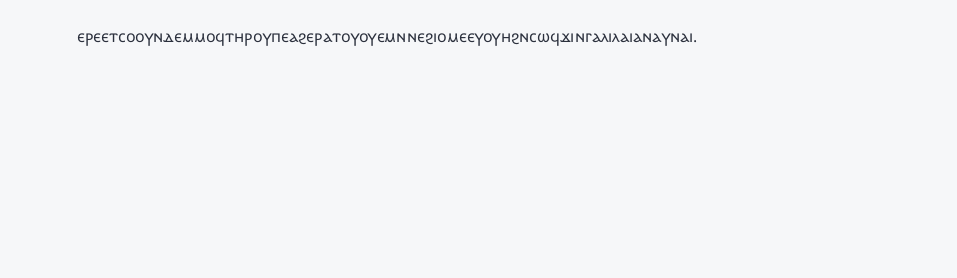ⲉⲣⲉⲉⲧⲥⲟⲟⲩⲛⲇⲉⲙⲙⲟϥⲧⲏⲣⲟⲩⲡⲉⲁϩⲉⲣⲁⲧⲟⲩⲟⲩⲉⲙⲛⲛⲉϩⲓⲟⲙⲉⲉⲩⲟⲩⲏϩⲛⲥⲱϥϫⲓⲛⲅⲁⲗⲓⲗⲁⲓⲁⲛⲁⲩⲛⲁⲓ.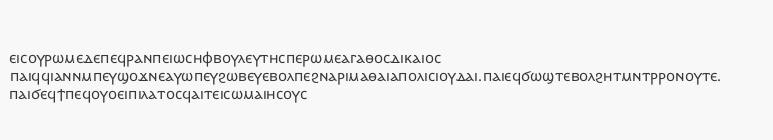ⲉⲓⲥⲟⲩⲣⲱⲙⲉⲇⲉⲡⲉϥⲣⲁⲛⲡⲉⲓⲱⲥⲏⲫⲃⲟⲩⲗⲉⲩⲧⲏⲥⲡⲉⲣⲱⲙⲉⲁⲅⲁⲑⲟⲥⲇⲓⲕⲁⲓⲟⲥ
ⲡⲁⲓϥϥⲓⲁⲛⲛⲙⲡⲉⲩϣⲟϫⲛⲉⲁⲩⲱⲡⲉⲩϩⲱⲃⲉⲩⲉⲃⲟⲗⲡⲉϩⲛⲁⲣⲓⲙⲁⲑⲁⲓⲁⲡⲟⲗⲓⲥⲓⲟⲩⲇⲁⲓ.ⲡⲁⲓⲉϥϭⲱϣⲧⲉⲃⲟⲗϩⲏⲧⲙⲛⲧⲣⲣⲟⲛⲟⲩⲧⲉ.
ⲡⲁⲓϭⲉϥϯⲡⲉϥⲟⲩⲟⲉⲓⲡⲓⲗⲁⲧⲟⲥϥⲁⲓⲧⲉⲓⲥⲱⲙⲁⲓⲏⲥⲟⲩⲥ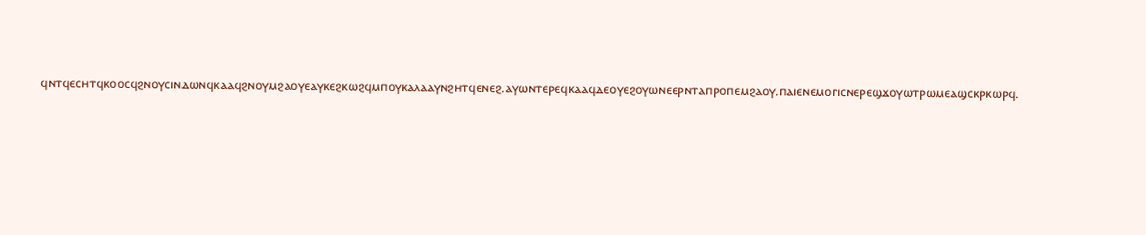ϥⲛⲧϥⲉⲥⲏⲧϥⲕⲟⲟⲥϥϩⲛⲟⲩⲥⲓⲛⲇⲱⲛϥⲕⲁⲁϥϩⲛⲟⲩⲙϩⲁⲟⲩⲉⲁⲩⲕⲉϩⲕⲱϩϥⲙⲡⲟⲩⲕⲁⲗⲁⲁⲩⲛϩⲏⲧϥⲉⲛⲉϩ.ⲁⲩⲱⲛⲧⲉⲣⲉϥⲕⲁⲁϥⲇⲉⲟⲩⲉϩⲟⲩⲱⲛⲉⲉⲣⲛⲧⲁⲡⲣⲟⲡⲉⲙϩⲁⲟⲩ.ⲡⲁⲓⲉⲛⲉⲙⲟⲅⲓⲥⲛⲉⲣⲉϣϫⲟⲩⲱⲧⲣⲱⲙⲉⲁϣⲥⲕⲣⲕⲱⲣϥ.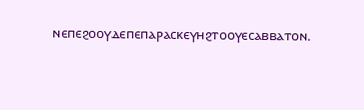ⲛⲉⲡⲉϩⲟⲟⲩⲇⲉⲡⲉⲡⲁⲣⲁⲥⲕⲉⲩⲏϩⲧⲟⲟⲩⲉⲥⲁⲃⲃⲁⲧⲟⲛ.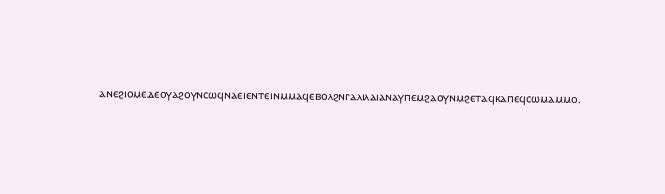ⲁⲛⲉϩⲓⲟⲙⲉⲇⲉⲟⲩⲁϩⲟⲩⲛⲥⲱϥⲛⲁⲉⲓⲉⲛⲧⲉⲓⲛⲙⲙⲁϥⲉⲃⲟⲗϩⲛⲅⲁⲗⲓⲗⲁⲓⲁⲛⲁⲩⲡⲉⲙϩⲁⲟⲩⲛⲙϩⲉⲧⲁϥⲕⲁⲡⲉϥⲥⲱⲙⲁⲙⲙⲟ.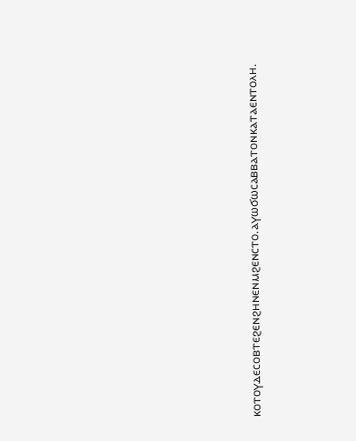ⲕⲟⲧⲟⲩⲇⲉⲥⲟⲃⲧⲉϩⲉⲛϩⲏⲛⲉⲛⲙϩⲉⲛⲥⲧⲟ.ⲁⲩⲱϭⲱⲥⲁⲃⲃⲁⲧⲟⲛⲕⲁⲧⲁⲉⲛⲧⲟⲗⲏ.